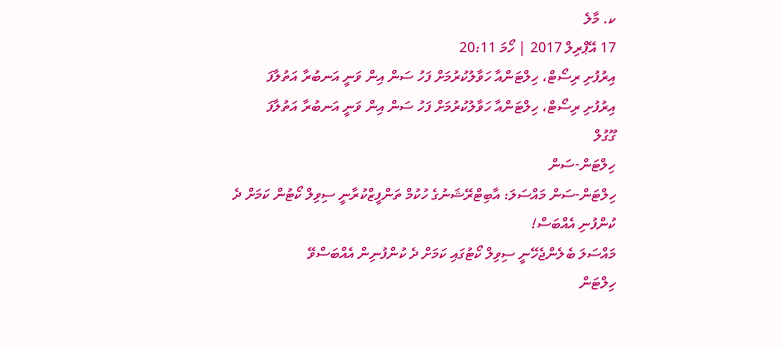ކ. މާލެ
17 އޭޕްރިލް 2017 | ހޯމަ 20:11
އިރުފުށި ރިސޯޓް، ހިލްޓަންއާ ހަވާލުކުރުމަށް ފަހު ސަން އިން ވަނީ އަނބުރާ އަތުލާފަ
އިރުފުށި ރިސޯޓް، ހިލްޓަންއާ ހަވާލުކުރުމަށް ފަހު ސަން އިން ވަނީ އަނބުރާ އަތުލާފަ
ގޫގުލް
ހިލްޓަން-ސަން
ހިލްޓަން-ސަން މައްސަލަ: އާބިޓްރޭޝަނުގެ ހުކުމް ތަންފީޒްކުރާނީ ސިވިލް ކޯޓުން ކަމަށް ދެ ކުންފުނި އެއްބަސް!
މައްސަލަ ބެލެންޖެހޭނީ ސިވިލް ކޯޓުގައި ކަމަށް ދެ ކުންފުނިން އެއްބަސްވޭ
ހިލްޓަން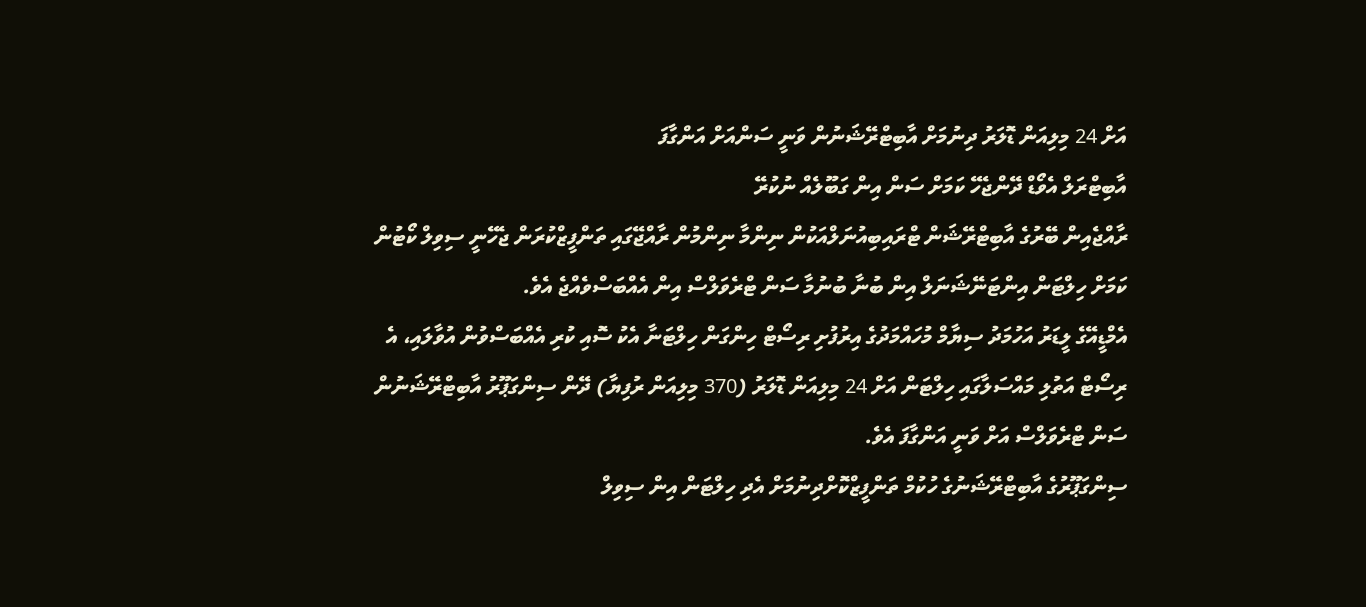އަށް 24 މިލިއަން ޑޮލަރު ދިނުމަށް އާބިޓްރޭޝަނުން ވަނީ ސަންއަށް އަންގާފަ
އާބިޓްރަލް އެވޯޑް ދޭންޖެހޭ ކަމަށް ސަން އިން ގަބޫލެއް ނުކުރޭ
ރާއްޖެއިން ބޭރުގެ އާބިޓްރޭޝަން ޓްރައިބިއުނަލްއަކުން ނިންމާ ނިންމުން ރާއްޖޭގައި ތަންފީޒްކުރަން ޖެހޭނީ ސިވިލް ކޯޓުން ކަމަށް ހިލްޓަން އިންޓަނޭޝަނަލް އިން ބުނާ ބުނުމާ ސަން ޓްރެވަލްސް އިން އެއްބަސްވެއްޖެ އެވެ.
އެމްޑީއޭގެ ލީޑަރު އަހުމަދު ސިޔާމް މުހައްމަދުގެ އިރުފުށި ރިސޯޓް ހިންގަން ހިލްޓަނާ އެކު ސޮއި ކުރި އެއްބަސްވުން އުވާލައި، އެ ރިސޯޓް އަތުލި މައްސަލާގައި ހިލްޓަން އަށް 24 މިލިއަން ޑޮލަރު (370 މިލިއަން ރުފިޔާ) ދޭން ސިންގަޕޫރު އާބިޓްރޭޝަނުން ސަން ޓްރެވަލްސް އަށް ވަނީ އަންގާފަ އެވެ.
ސިންގަޕޫރުގެ އާބިޓްރޭޝަނުގެ ހުކުމް ތަންފީޒްކޮށްދިނުމަށް އެދި ހިލްޓަން އިން ސިވިލް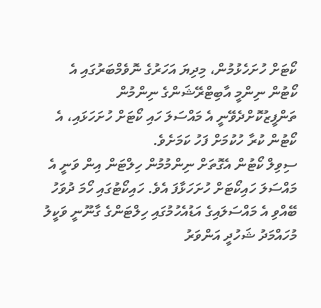ކޯޓަށް ހުށަހެޅުމުން، މިދިޔަ އަހަރުގެ ނޮވެމްބަރުގައި އެ ކޯޓުން ނިންމީ އާބިޓްރޭޝަންގެ ނިންމުން ތަންފީޒުކޮށްދެވޭނީ އެ މައްސަލަ ހައި ކޯޓަށް ހުށަހަޅައި، އެ ކޯޓުން ކުރާ ހުކުމަށް ފަހު ކަމަށެވެ.
ސިވިލް ކޯޓުން އެގޮތަށް ނިންމުމުން ހިލްޓަން އިން ވަނީ އެ މައްސަލަ ހައިކޯޓަށް ހުށަހަޅާފަ އެވެ. ހައިކޯޓުގައި ހޯމަ ދުވަހު ބޭއްވި އެ މައްސަލައިގެ އަޑުއެހުމުގައި ހިލްޓަންގެ ގާނޫނީ ވަކީލު މުހައްމަދު ޝަހުދީ އަންވަރު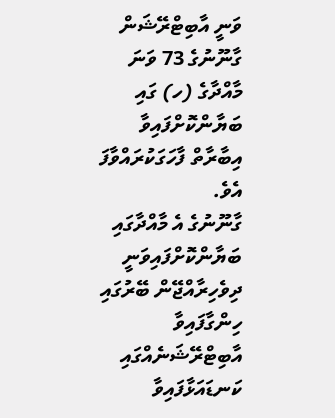ވަނީ އާބިޓްރޭޝަން ގާނޫނުގެ 73 ވަނަ މާއްދާގެ (ހ) ގައި ބަޔާންކޮށްފައިވާ އިބާރާތް ފާހަގަކުރައްވާފަ އެވެ.
ގާނޫނުގެ އެ މާއްދާގައި ބަޔާންކޮށްފައިވަނީ ދިވެހިރާއްޖޭން ބޭރުގައި ހިންގާފައިވާ އާބިޓްރޭޝަނެއްގައި ކަނޑައަޅާފައިވާ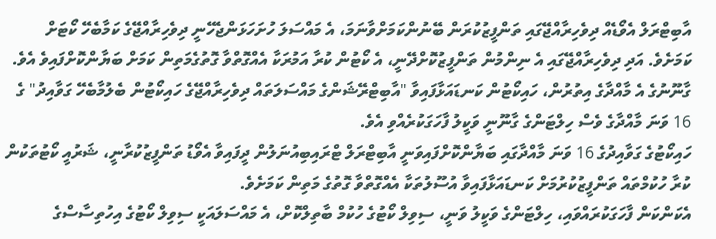އާބިޓްރަލް އެވޯޑެއް ދިވެހިރާއްޖޭގައި ތަންފީޒުކުރަން ބޭނުންކަމަށްވާނަމަ، އެ މައްސަލަ ހުށަހަޅަންޖެހޭނީ ދިވެހިރާއްޖޭގެ ކަމާބެހޭ ކޯޓަށް ކަމަށެވެ. އަދި ދިވެހިރާއްޖޭގައި އެ ނިންމުން ތަންފީޒުކޮށްދޭނީ، އެ ކޯޓުން ކުރާ އަމުރަކާ އެއްގޮތްވާ ގޮތުގެމަތިން ކަމަށް ބަޔާންކޮށްފައިވެ އެވެ.
ގާނޫނުގެ އެ މާއްދާގެ އިތުރުން، ހައިކޯޓުން ކަނޑައަޅާފައިވާ "އާބިޓްރޭޝަންގެ މައްސަލަތައް ދިވެހިރާއްޖޭގެ ހައިކޯޓުން ބެލުމާބެހޭ ގަވާއިދު" ގެ 16 ވަނަ މާއްދާގެ ވެސް ހިލްޓަންގެ ގާނޫނީ ވަކީލު ފާހަގަކުރެއްވި އެވެ.
ހައިކޯޓުގެ ގަވާއިދުގެ 16 ވަނަ މާއްދާގައި ބަޔާންކޮށްފައިވަނީ އާބިޓްރަލް ޓްރައިބިއުނަލުން ދީފައިވާ އެވޯޑު ތަންފީޒުކުރާނީ، ޝަރުއީ ކޯޓުތަކުން ކުރާ ހުކުމްތައް ތަންފީޒުކުރުމަށް ކަނޑައަޅާފައިވާ އުސޫލުތަކާ އެއްގޮތްވާ ގޮތުގެ މަތިން ކަމަށެވެ.
އެކަންކަން ފާހަގަކުރައްވައި، ހިލްޓަންގެ ވަކީލު ވަނީ، ސިވިލް ކޯޓުގެ ހުކުމް ބާތިލްކޮށް، އެ މައްސަލައަކީ ސިވިލް ކޯޓުގެ އިހުތިސާސްގެ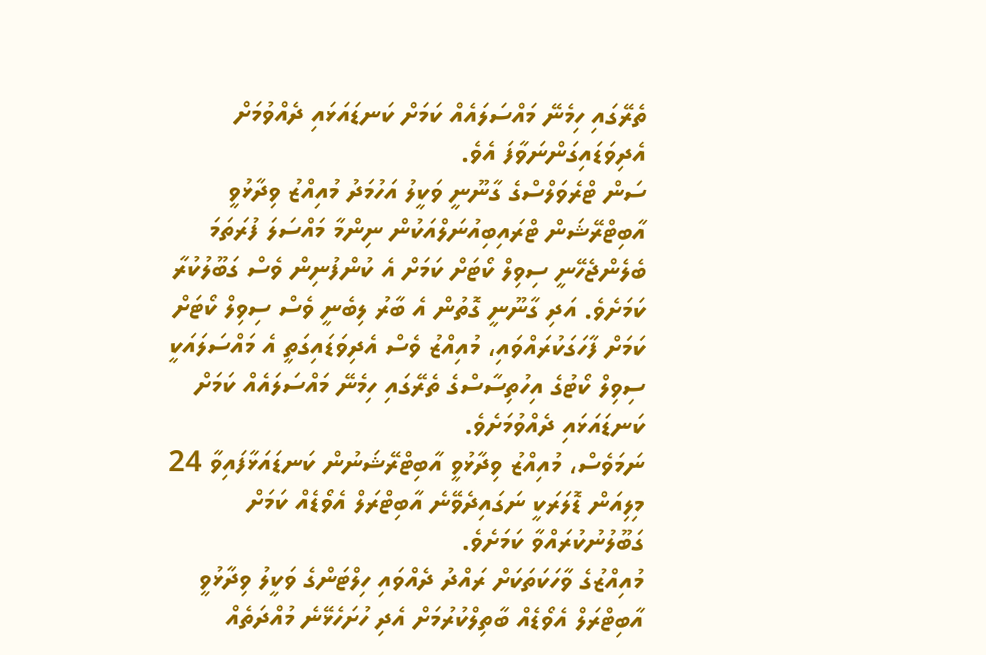ތެރޭގައި ހިމެނޭ މައްސަލައެއް ކަމަށް ކަނޑައަޅައި ދެއްވުމަށް އެދިވަޑައިގަންނަވާފަ އެވެ.
ސަން ޓްރެވަލްސްގެ ގާނޫނީ ވަކީލު އަހުމަދު މުއިއްޒު ވިދާޅުވީ އާބިޓްރޭޝަން ޓްރައިބިއުނަލްއަކުން ނިންމާ މައްސަލަ ފުރަތަމަ ބެލެންޖެހޭނީ ސިވިލް ކޯޓަށް ކަމަށް އެ ކުންފުނިން ވެސް ގަބޫލުކުރާ ކަމަށެވެ. އަދި ގާނޫނީ ގޮތުން އެ ބާރު ލިބެނީ ވެސް ސިވިލް ކޯޓަށް ކަމަށް ފާހަގަކުރައްވައި، މުއިއްޒު ވެސް އެދިވަޑައިގަތީ އެ މައްސަލައަކީ ސިވިލް ކޯޓުގެ އިހުތިސާސްގެ ތެރޭގައި ހިމެނޭ މައްސަލައެއް ކަމަށް ކަނޑައަޅައި ދެއްވުމަށެވެ.
ނަމަވެސް، މުއިއްޒު ވިދާޅުވީ އާބިޓްރޭޝަނުން ކަނޑައަޅާފައިވާ 24 މިލިއަން ޑޮލަރަކީ ނަގައިދެވޭނެ އާބިޓްރަލް އެވޯޑެއް ކަމަށް ގަބޫލުނުކުރައްވާ ކަމަށެވެ.
މުއިއްޒުގެ ވާހަކަތަކަށް ރައްދު ދެއްވައި ހިލްޓަންގެ ވަކީލު ވިދާޅުވީ އާބިޓްރަލް އެވޯޑެއް ބާތިލްކުރުމަށް އެދި ހުށަހެޅޭނެ މުއްދަތެއް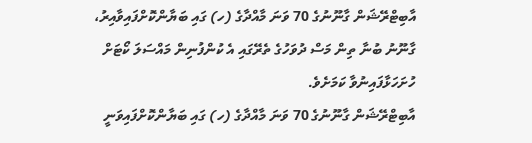އާބިޓްރޭޝަން ގާނޫނުގެ 70 ވަނަ މާއްދާގެ (ހ) ގައި ބަޔާންކޮށްފައިވާއިރު، ގާނޫނު ބުނާ ތިން މަސް ދުވަހުގެ ތެރޭގައި އެ ކުންފުނިން މައްސަލަ ކޯޓަށް ހުށަހަޅާފައިނުވާ ކަމަށެވެ.
އާބިޓްރޭޝަން ގާނޫނުގެ 70 ވަނަ މާއްދާގެ (ހ) ގައި ބަޔާންކޮށްފައިވަނީ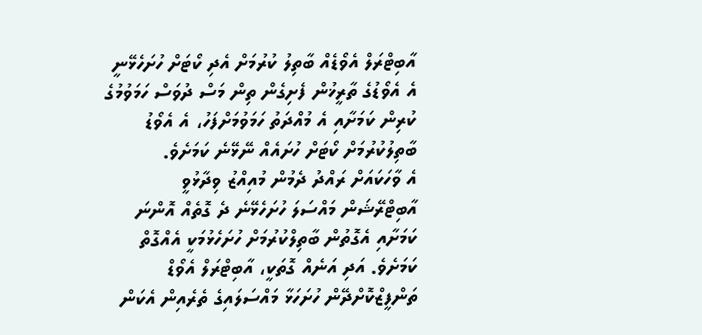އާބިޓްރަލް އެވޯޑެއް ބާތިލު ކުރުމަށް އެދި ކޯޓަށް ހުށަހެޅޭނީ އެ އެވޯޑުގެ ތާރީޚުން ފެށިގެން ތިން މަސް ދުވަސް ހަމަވުމުގެ ކުރިން ކަމަށާއި އެ މުއްދަތު ހަމަވުމަށްފަހު، އެ އެވޯޑު ބާތިލުކުރުމަށް ކޯޓަށް ހުށައެއް ނޭޅޭނެ ކަމަށެވެ.
އެ ވާހަކައަށް ރައްދު ދެމުން މުއިއްޒު ވިދާޅުވީ އާބިޓްރޭޝަން މައްސަލަ ހުށަހެޅޭނެ ދެ ގޮތެއް އޮންނަ ކަމަށާއި އެގޮތުން ބާތިލްކުރުމަށް ހުށަހެޅުމަކީ އެއްގޮތް ކަމަށެވެ. އަދި އަނެއް ގޮތަކީ، އާބިޓްރަލް އެވޯޑް ތަންފީޒްކޮށްދޭން ހުށަހަޅާ މައްސަލައިގެ ތެރެއިން އެކަން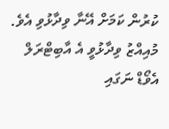ކުރުން ކަމަށް އޭނާ ވިދާޅުވި އެވެ.
މުއިއްޒު ވިދާޅުވީ އެ އާބިޓްރަލް އެވޯޑް ނަގައި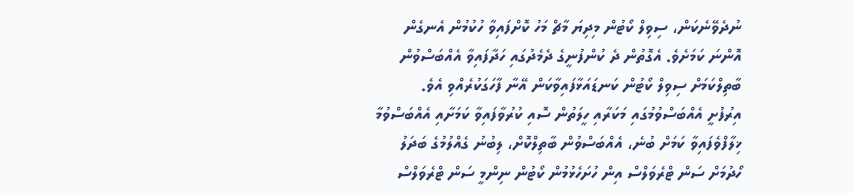ނުދެވޭނެކަން، ސިވިލް ކޯޓުން މިދިޔަ މާޗް މަހު ކޮށްފައިވާ ހުކުމުން އެނގެން އޮންނަ ކަމަށެވެ. އެގޮތުން ދެ ކުންފުނީގެ ދެމެދުގައި ހަދާފައިވާ އެއްބަސްވުން ބާތިލްކަމަށް ސިވިލް ކޯޓުން ކަނޑައަޅާފައިވާކަން އޭނާ ފާހަގަކުރެއްވި އެވެ.
އިރުފުށީ އެއްބަސްވުމުގައި މަކަރާއި ހީލަތުން ސޮއި ކުރުވާފައިވާ ކަމަށާއި އެއްބަސްވުމާ ޚިލާފްވެފައިވާ ކަމަށް ބުނެ، އެއްބަސްވުން ބާތިލްކޮށް، ލިބުނު ގެއްލުމުގެ ބަދަލު ހޯދުމަށް ސަން ޓްރެވަލްސް އިން ހުށަހެޅުމުން ކޯޓުން ނިންމީ ސަން ޓްރެވަލްސް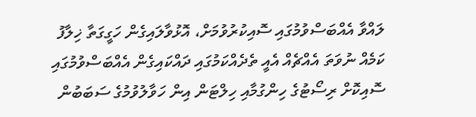ލައްވާ އެއްބަސްވުމުގައި ސޮއިކުރުވުމަށް، އޮޅުވާލައިގެން ހަގީގަތާ ޚިލާފު ކަމެއް ނުވަތަ އެއްޗެއް އެއީ ތެދެއްކަމުގައި ދައްކައިގެން އެއްބަސްވުމުގައި ސޮއިކޮށް ރިސޯޓުގެ ހިންގުމާއި ހިލްޓަން އިން ހަވާލުވުމުގެ ސަބަބުން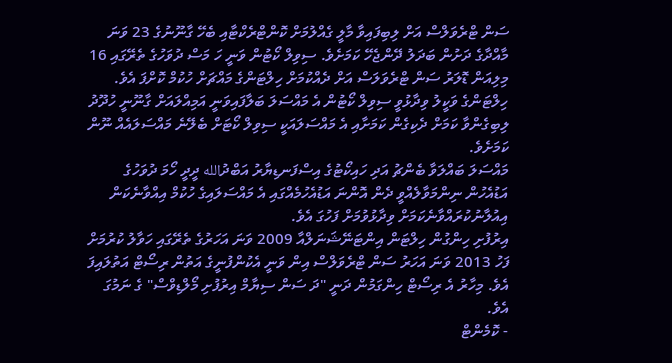ސަން ޓްރެވަލްސް އަށް ލިބިފައިވާ މާލީ ގެއްލުމަށް ކޮންޓްރެކްޓާއި ބެހޭ ގާނޫނުގެ 23 ވަނަ މާއްދާގެ ދަށުން ބަދަލު ދޭންޖެހޭ ކަމަށެވެ. ސިވިލް ކޯޓުން ވަނީ ހަ މަސް ދުވަހުގެ ތެރޭގައި 16 މިލިއަން ޑޮލަރު ސަން ޓްރެވަލަސް އަށް ދެއްކުމަށް ހިލްޓަންގެ މައްޗަށް ހުކުމް ކޮށްފަ އެވެ.
ހިލްޓަންގެ ވަކީލު ވިދާޅުވީ ސިވިލް ކޯޓުން އެ މައްސަލަ ބަލާފައިވަނީ އަމިއްލައަށް ގާނޫނީ ހުދޫދު ލިބިގެންވާ ކަމަށް ދެކިގެން ކަމަށާއި އެ މައްސަލައަކީ ސިވިލް ކޯޓަށް ބެލޭނެ މައްސަލައެއް ނޫން ކަމަށެވެ.
މައްސަލަ ބައްލަވާ ބެންޗު އަދި ހައިކޯޓުގެ އިސްފަނޑިޔާރު އަބްދުالله ދީދީ ހޯމަ ދުވަހުގެ އަޑުއެހުން ނިންމަވާލެއްވީ ދެން އޮންނަ އަޑުއެހުމެއްގައި އެ މައްސަލައިގެ ހުކުމް އިއްވާނެކަން އިއުލާނުކުރައްވާނެކަމަށް ވިދާޅުވުމަށް ފަހުގަ އެވެ.
އިރުފުށި ހިންގުން ހިލްޓަން އިންޓަނޭޝަނަލްއާ 2009 ވަނަ އަހަރުގެ ތެރޭގައި ހަވާލު ކުރުމަށް ފަހު 2013 ވަނަ އަހަރު ސަން ޓްރެވަލްސް އިން ވަނީ އެކުންފުނީގެ އަތުން ރިސޯޓް އަތުލައިފަ އެވެ. މިހާރު އެ ރިސޯޓް ހިންގަމުން ދަނީ "ދަ ސަން ސިޔާމް އިރުފުށި މޯލްޑިވްސް" ގެ ނަމުގަ އެވެ.
- ކޮމެންޓް